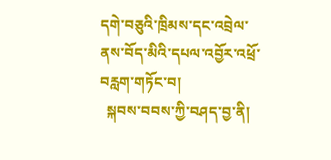དགེ་བཅུའི་ཁྲིམས་དང་འབྲེལ་ནས་བོད་མིའི་དཔལ་འབྱོར་འཕྲོ་བརླག་གཏོང་བ།
  སྐབས་བབས་ཀྱི་བཤད་བྱ་ནི།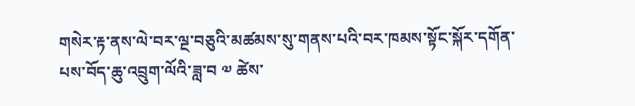གསེར་རྟ་ནས་ལེ་བར་ལྔ་བཅུའི་མཚམས་སུ་གནས་པའི་བར་ཁམས་སྟོང་སྐོར་དགོན་པས་བོད་ཆུ་འབྲུག་ལོའི་ཟླ་བ ༧ ཚེས་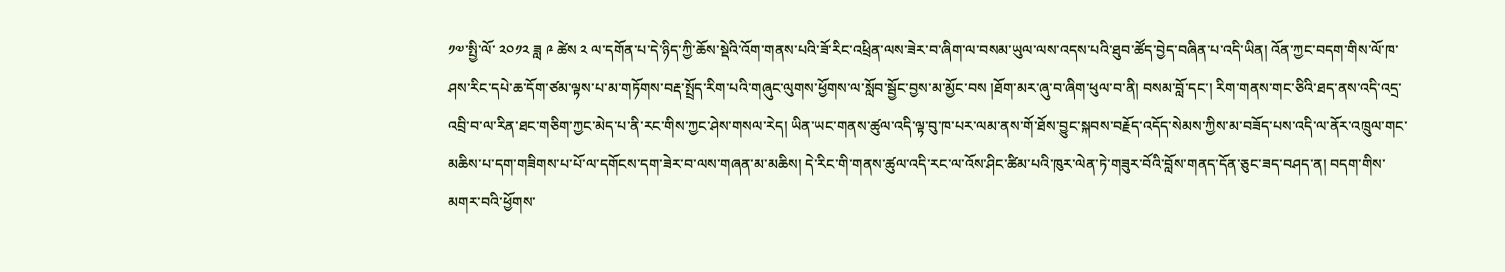༡༧་སྤྱི་ལོ་ ༢༠༡༢ ཟླ ༩ ཚེས ༢ ལ་དགོན་པ་དེ་ཉིད་ཀྱི་ཆོས་སྡེའི་འོག་གནས་པའི་ཟོ་རིང་འཕྲིན་ལས་ཟེར་བ་ཞིག་ལ་བསམ་ཡུལ་ལས་འདས་པའི་ཐུབ་ཚོད་བྱེད་བཞིན་པ་འདི་ཡིན། འོན་ཀྱང་བདག་གིས་ལོ་ཁ་ཤས་རིང་དཔེ་ཆ་དོག་ཙམ་ལྟས་པ་མ་གཏོགས་བརྡ་སྤྲོད་རིག་པའི་གཞུང་ལུགས་ཕྱོགས་ལ་སློབ་སྦྱོང་བྱས་མ་མྱོང་བས །ཐོག་མར་ཞུ་བ་ཞིག་ཕུལ་བ་ནི། བསམ་བློ་དང་། རིག་གནས་གང་ཅིའི་ཐད་ནས་འདི་འདྲ་འབྲི་བ་ལ་རིན་ཐང་གཅིག་ཀྱང་མེད་པ་ནི་རང་གིས་ཀྱང་ཤེས་གསལ་རེད། ཡིན་ཡང་གནས་ཚུལ་འདི་ལྟ་བུ་ཁ་པར་ལམ་ནས་གོ་ཐོས་བྱུང་སྐབས་བརྗོད་འདོད་སེམས་ཀྱིས་མ་བཟོད་པས་འདི་ལ་ནོར་འཁྲུལ་གང་མཆིས་པ་དག་གཟིགས་པ་པོ་ལ་དགོངས་དག་ཟེར་བ་ལས་གཞན་མ་མཆིས། དེ་རིང་གི་གནས་ཚུལ་འདི་རང་ལ་འོས་ཤིང་ཚིམ་པའི་ཁུར་ལེན་ཏེ་གཟུར་བོའི་བློས་གནད་དོན་ཅུང་ཟད་བཤད་ན། བདག་གིས་མགར་བའི་ཕྱོགས་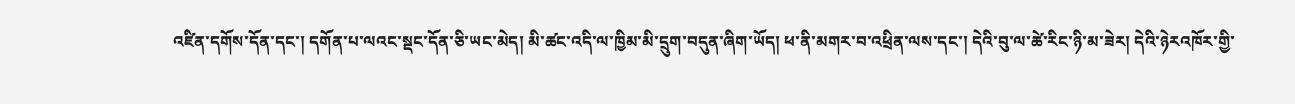འཛིན་དགོས་དོན་དང་། དགོན་པ་ལའང་སྡང་དོན་ཅི་ཡང་མེད། མི་ཚང་འདི་ལ་ཁྱིམ་མི་དྲུག་བདུན་ཞིག་ཡོད། ཕ་ནི་མགར་བ་འཕྲིན་ལས་དང་། དེའི་བུ་ལ་ཚེ་རིང་ཉི་མ་ཟེར། དེའི་ཉེརའཁོར་གྱི་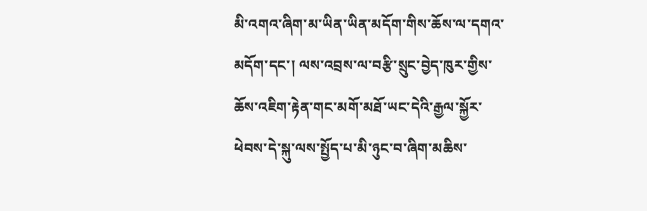མི་འགའ་ཞིག་མ་ཡིན་ཡིན་མདོག་གིས་ཆོས་ལ་དགའ་མདོག་དང་། ལས་འབྲས་ལ་བརྩི་སྲུང་བྱེད་ཁུར་གྱིས་ཆོས་འཇིག་རྟེན་གང་མགོ་མཐོ་ཡང་དེའི་རྒྱལ་སྐྱོར་ཕེབས་དེ་སྐུ་ལས་སྤྱོད་པ་མི་ཉུང་བ་ཞིག་མཆིས་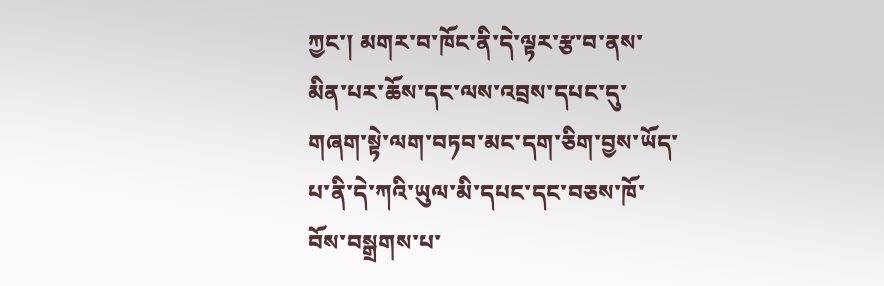ཀྱང་། མགར་བ་ཁོང་ནི་དེ་ལྟར་རྩ་བ་ནས་མིན་པར་ཆོས་དང་ལས་འབྲས་དཔང་དུ་གཞག་སྟེ་ལག་བཏབ་མང་དག་ཅིག་བྱས་ཡོད་པ་ནི་དེ་ཀའི་ཡུལ་མི་དཔང་དང་བཅས་ཁོ་བོས་བསྒྲགས་པ་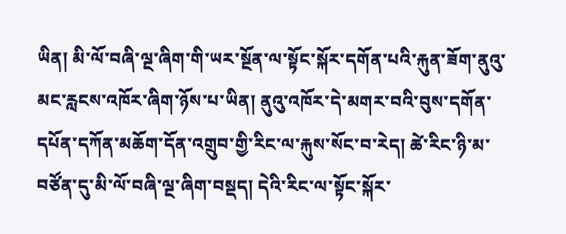ཡིན། མི་ལོ་བཞི་ལྔ་ཞིག་གི་ཡར་སྔོན་ལ་སྟོང་སྐོར་དགོན་པའི་རྐུན་ཟོག་ནུའུ་མང་རླངས་འཁོར་ཞིག་ཉོས་པ་ཡིན། ནུའུ་འཁོར་དེ་མགར་བའི་བུས་དགོན་དཔོན་དཀོན་མཆོག་དོན་འགྲུབ་གྱི་རིང་ལ་རྐུས་སོང་བ་རེད། ཚེ་རིང་ཉི་མ་བཙོན་དུ་མི་ལོ་བཞི་ལྔ་ཞིག་བསྡད། དེའི་རིང་ལ་སྟོང་སྐོར་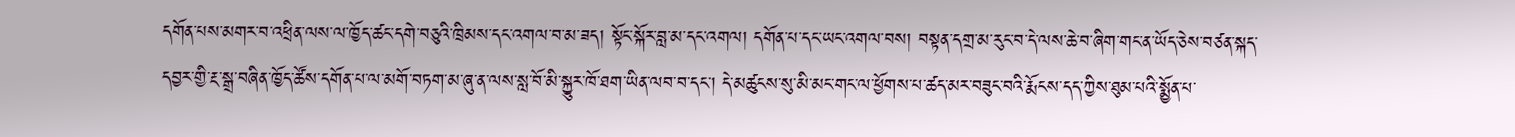དགོན་པས་མགར་བ་འཕྲིན་ལས་ལ་ཁྱོད་ཚང་དགེ་བཅུའི་ཁྲིམས་དང་འགལ་བ་མ་ཟད། སྟོང་སྐོར་བླ་མ་དང་འགལ། དགོན་པ་དང་ཡང་འགལ་བས། བསྟན་དགྲ་མ་རུང་བ་དེ་ལས་ཆེ་བ་ཞིག་གང་ན་ཡོད་ཅེས་བཙན་སྐད་དབྱར་གྱི་རྔ་སྒྲ་བཞིན་ཁྱོད་ཚོས་དགོན་པ་ལ་མགོ་བཏག་མ་ཞུ་ན་ལས་སླ་བོ་མི་སྐྱུར་ཁོ་ཐག་ཡིན་ལབ་བ་དང་། དེ་མཚུངས་སུ་མི་མང་གང་ལ་ཕྱོགས་པ་ཚད་མར་བཟུང་བའི་རྨོངས་དད་ཀྱིས་ཐུམ་པའི་སྨྱོན་པ་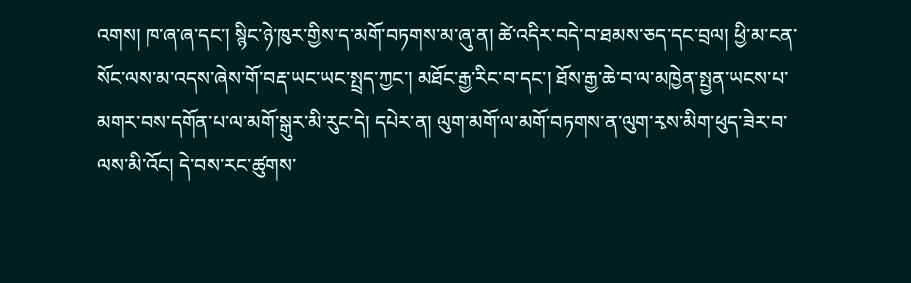འགས། ཁ་ཞ་ཞ་དང་། སྙིང་ཉེ་ཁུར་གྱིས་ད་མགོ་བཏགས་མ་ཞུ་ན། ཚེ་འདིར་བདེ་བ་ཐམས་ཅད་དང་བྲལ། ཕྱི་མ་ངན་སོང་ལས་མ་འདས་ཞེས་གོ་བརྡ་ཡང་ཡང་སྤྲད་ཀྱང་། མཐོང་རྒྱ་རིང་བ་དང་། ཐོས་རྒྱ་ཆེ་བ་ལ་མཁྱེན་སྤྱན་ཡངས་པ་མགར་བས་དགོན་པ་ལ་མགོ་སྒུར་མི་རུང་དེ། དཔེར་ན། ལུག་མགོ་ལ་མགོ་བཏགས་ན་ལུག་རྭས་མིག་ཕུད་ཟེར་བ་ལས་མི་འོང། དེ་བས་རང་ཚུགས་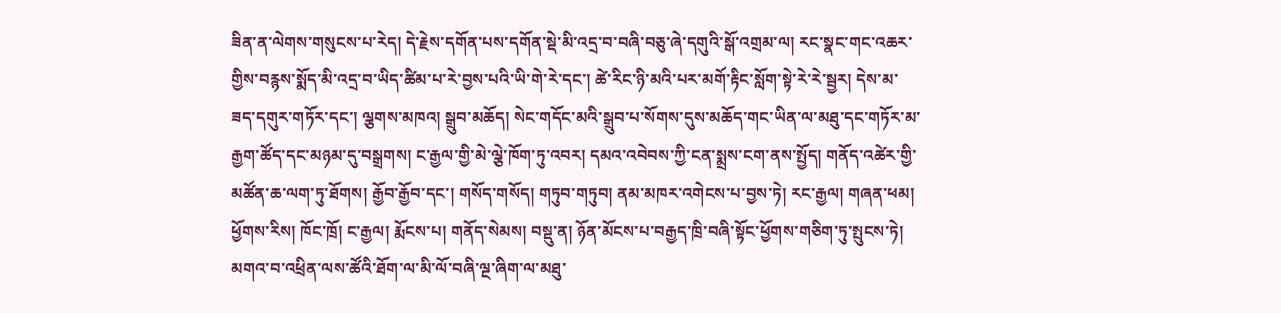ཟིན་ན་ལེགས་གསུངས་པ་རེད། དེ་རྗེས་དགོན་པས་དགོན་སྡེ་མི་འདྲ་བ་བཞི་བཅུ་ཞེ་དགུའི་སྒོ་འགྲམ་ལ། རང་སྣང་གང་འཆར་གྱིས་བརྙས་སྨོད་མི་འདྲ་བ་ཡིད་ཚིམ་པ་རེ་བྱས་པའི་ཡི་གེ་རེ་དང་། ཚེ་རིང་ཉི་མའི་པར་མགོ་རྟིང་སློག་སྟེ་རེ་རེ་སྦྱར། དེས་མ་ཟད་དགུར་གཏོར་དང་། ལྕགས་མཁའ། སྒྲུབ་མཆོད། སེང་གདོང་མའི་སྒྲུབ་པ་སོགས་དུས་མཆོད་གང་ཡིན་ལ་མཐུ་དང་གཏོར་མ་རྒྱག་ཚོད་དང་མཉམ་དུ་བསྒྲགས། ང་རྒྱལ་གྱི་མེ་ལྕེ་ཁོག་ཏུ་འབར། དམའ་འབེབས་ཀྱི་ངན་སྨྲས་ངག་ནས་སྤྱོད། གནོད་འཚེར་གྱི་མཚོན་ཆ་ལག་ཏུ་ཐོགས། རྒྱོབ་རྒྱོབ་དང་། གསོད་གསོད། གཏུབ་གཏུབ། ནམ་མཁར་འགེངས་པ་བྱས་ཏེ། རང་རྒྱལ། གཞན་ཕམ། ཕྱོགས་རིས། ཁོང་ཁྲོ། ང་རྒྱལ། རྨོངས་པ། གནོད་སེམས། བསྡུ་ན། ཉོན་མོངས་པ་བརྒྱད་ཁྲི་བཞི་སྟོང་ཕྱོགས་གཅིག་ཏུ་སྤུངས་ཏེ། མགའ་བ་འཕྲིན་ལས་ཚོའི་ཐོག་ལ་མི་ལོ་བཞི་ལྔ་ཞིག་ལ་མཐུ་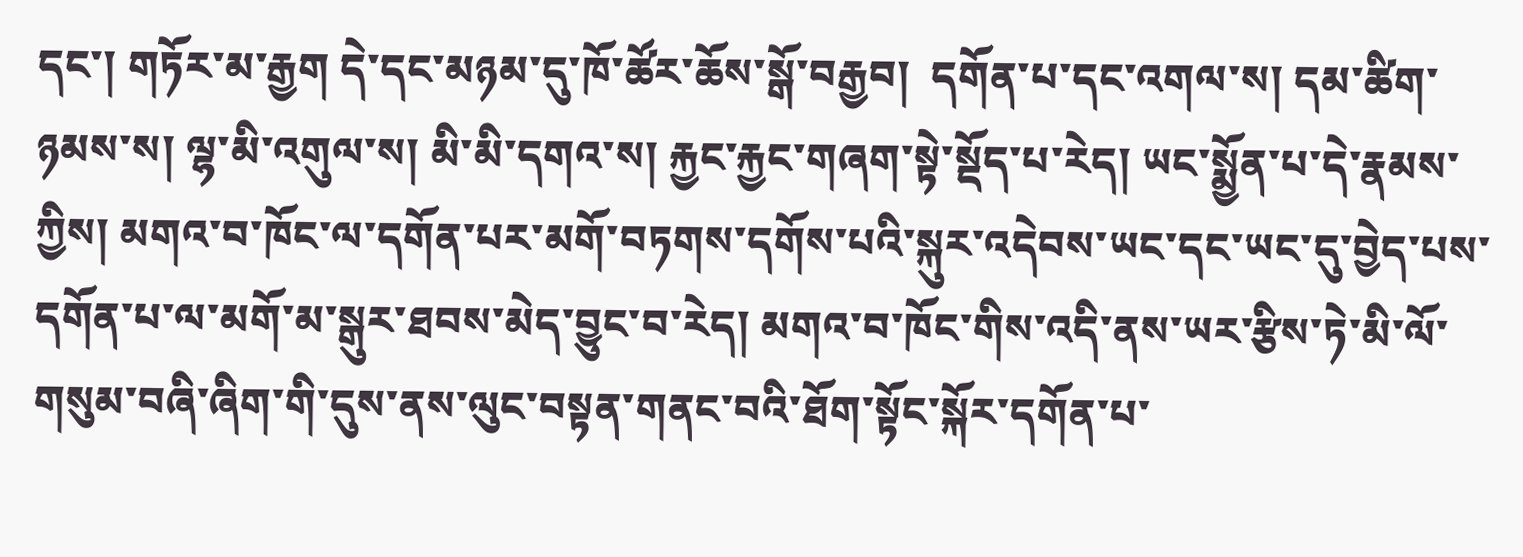དང་། གཏོར་མ་རྒྱག དེ་དང་མཉམ་དུ་ཁོ་ཚོར་ཆོས་སྒོ་བརྒྱབ།  དགོན་པ་དང་འགལ་ས། དམ་ཚིག་ཉམས་ས། ལྷ་མི་འགུལ་ས། མི་མི་དགའ་ས། རྐྱང་རྐྱང་གཞག་སྟེ་སྡོད་པ་རེད། ཡང་སྨྱོན་པ་དེ་རྣམས་ཀྱིས། མགའ་བ་ཁོང་ལ་དགོན་པར་མགོ་བཏགས་དགོས་པའི་སྐུར་འདེབས་ཡང་དང་ཡང་དུ་བྱེད་པས་དགོན་པ་ལ་མགོ་མ་སྒུར་ཐབས་མེད་བྱུང་བ་རེད། མགའ་བ་ཁོང་གིས་འདི་ནས་ཡར་རྩིས་ཏེ་མི་ལོ་གསུམ་བཞི་ཞིག་གི་དུས་ནས་ལུང་བསྟན་གནང་བའི་ཐོག་སྟོང་སྐོར་དགོན་པ་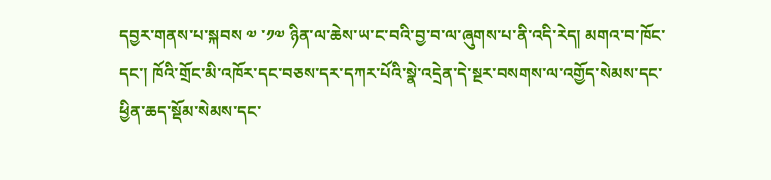དབྱར་གནས་པ་སྐབས ༧ ་༡༧ ཉིན་ལ་ཆེས་ཡ་ང་བའི་བྱ་བ་ལ་ཞུགས་པ་ནི་འདི་རེད། མགའ་བ་ཁོང་དང་། ཁོའི་གྲོང་མི་འཁོར་དང་བཅས་དར་དཀར་པོའི་སྣེ་འདྲེན་དེ་སྔར་བསགས་ལ་འགྱོད་སེམས་དང་ཕྱིན་ཆད་སྡོམ་སེམས་དང་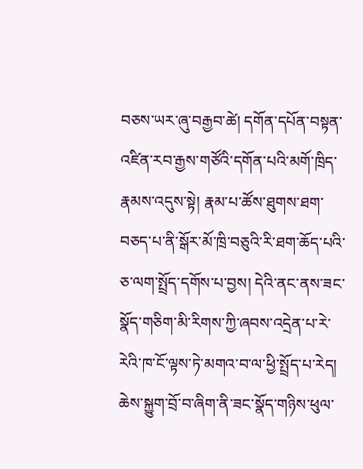བཅས་ཡར་ཞུ་བརྒྱབ་ཚེ། དགོན་དཔོན་བསྟན་འཛིན་རབ་རྒྱས་གཙོའི་དགོན་པའི་མགོ་ཁྲིད་རྣམས་འདུས་སྟེ། རྣམ་པ་ཚོས་ཐུགས་ཐག་བཅད་པ་ནི་སྒོར་མོ་ཁྲི་བཅུའི་རི་ཐག་ཆོད་པའི་ཅ་ལག་སྤྲོད་དགོས་པ་བྱས། དེའི་ནང་ནས་ཟང་སྣོད་གཅིག་མི་རིགས་ཀྱི་ཞབས་འདྲེན་པ་རེ་རེའི་ཁ་ངོ་ལྟས་ཏེ་མགའ་བ་ལ་ཕྱི་སྤྲོད་པ་རེད། ཆེས་སྐྱུག་བྲོ་བ་ཞིག་ནི་ཟང་སྣོད་གཉིས་ཕུལ་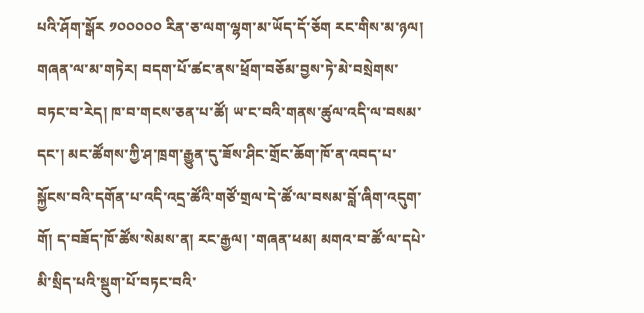པའི་ཤོག་སྒོར ༡༠༠༠༠༠ རིན་ཅ་ལག་ལྷག་མ་ཡོད་དོ་ཅོག རང་གིས་མ་ཉལ། གཞན་ལ་མ་གཏེར། བདག་པོ་ཚང་ནས་ཕྲོག་བཅོམ་བྱས་ཏེ་མེ་བསྲེགས་བཏང་བ་རེད། ཁ་བ་གངས་ཅན་པ་ཚོ། ཡ་ང་བའི་གནས་ཚུལ་འདི་ལ་བསམ་དང་། མང་ཚོགས་ཀྱི་ཤ་ཁྲག་རྒྱུན་དུ་ཟོས་ཤིང་གྲོང་ཆོག་ཁོ་ན་འབད་པ་སྐྱོངས་བའི་དགོན་པ་འདི་འདྲ་ཚོའི་གཙོ་གྲལ་དེ་ཚོ་ལ་བསམ་བློ་ཞིག་འདུག་གོ། ད་བཟོད་ཁོ་ཚོས་སེམས་ན། རང་རྒྱལ། ་གཞན་ཕམ། མགའ་བ་ཚོ་ལ་དཔེ་མི་སྲིད་པའི་སྡུག་པོ་བཏང་བའི་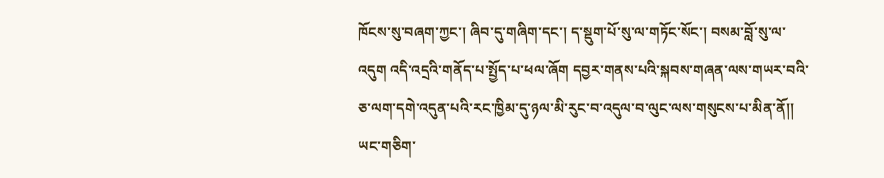ཁོངས་སུ་བཞག་ཀྱང་། ཞིབ་དུ་གཞིག་དང་། ད་སྡུག་པོ་སུ་ལ་གཏོང་སོང་། བསམ་བློ་སུ་ལ་འདུག འདི་འདྲའི་གནོད་པ་སྤྱོད་པ་ཕལ་ཞོག དབྱར་གནས་པའི་སྐབས་གཞན་ལས་གཡར་བའི་ཅ་ལག་དགེ་འདུན་པའི་རང་ཁྱིམ་དུ་ཉལ་མི་རུང་བ་འདུལ་བ་ལུང་ལས་གསུངས་པ་མིན་ནོ།། ཡང་གཅིག་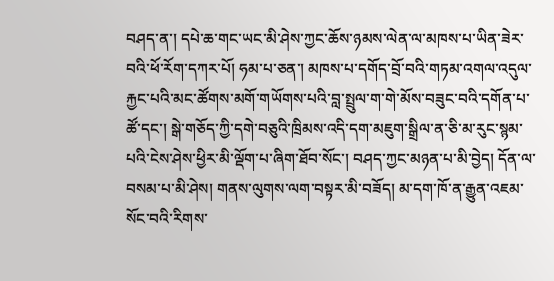བཤད་ན་། དཔེ་ཆ་གང་ཡང་མི་ཤེས་ཀྱང་ཆོས་ཉམས་ལེན་ལ་མཁས་པ་ཡིན་ཟེར་བའི་ཕོ་རོག་དཀར་པོ། ཧམ་པ་ཅན་། མཁས་པ་དགོད་བྲོ་བའི་གཏམ་འགལ་འདུལ་རྐྱང་པའི་མང་ཚོགས་མགོ་གཡོགས་པའི་བླ་སྤྲུལ་ག་གེ་མོས་བཟུང་བའི་དགོན་པ་ཚོ་དང་། སྒེ་གཅོད་ཀྱི་དགེ་བཅུའི་ཁྲིམས་འདི་དག་མཇུག་སྒྲིལ་ན་ཅི་མ་རུང་སྙམ་པའི་ངེས་ཤེས་ཕྱིར་མི་ལྡོག་པ་ཞིག་ཐོབ་སོང་། བཤད་ཀྱང་མཉན་པ་མི་བྱེད། དོན་ལ་བསམ་པ་མི་ཤེས། གནས་ལུགས་ལག་བསྟར་མི་བཟོད། མ་དག་ཁོ་ན་རྒྱུན་འཇམ་སོང་བའི་རིགས་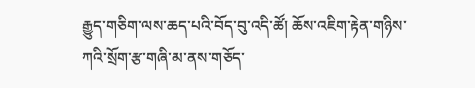རྒྱུད་གཅིག་ལས་ཆད་པའི་བོད་བུ་འདི་ཚོ། ཆོས་འཇིག་རྟེན་གཉིས་ཀའི་སྲོག་རྩ་གཞི་མ་ནས་གཅོད་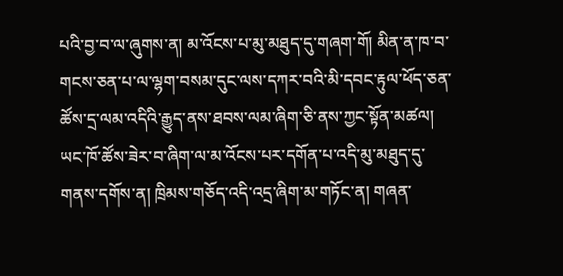པའི་བྱ་བ་ལ་ཞུགས་ན། མ་འོངས་པ་མུ་མཐུད་དུ་གཞག་གོ། མིན་ན་ཁ་བ་གངས་ཅན་པ་ལ་ལྷག་བསམ་དུང་ལས་དཀར་བའི་མི་དབང་རྟུལ་ཕོད་ཅན་ཚོས་དྲ་ལམ་འདིའི་རྒྱུད་ནས་ཐབས་ལམ་ཞིག་ཅི་ནས་ཀྱང་སྟོན་མཚལ།
ཡང་ཁོ་ཚོས་ཟེར་བ་ཞིག་ལ་མ་འོངས་པར་དགོན་པ་འདི་མུ་མཐུད་དུ་གནས་དགོས་ན། ཁྲིམས་གཅོད་འདི་འདྲ་ཞིག་མ་གཏོང་ན། གཞན་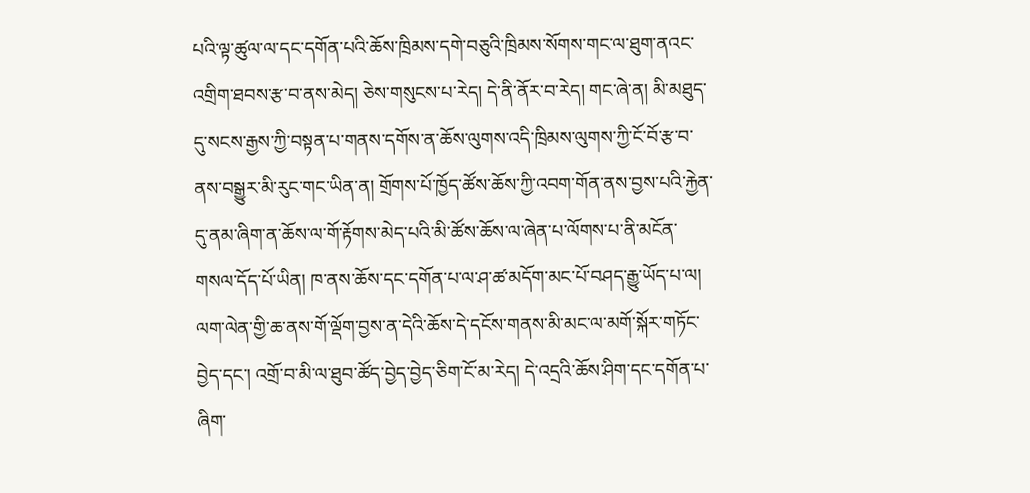པའི་ལྟ་ཚུལ་ལ་དང་དགོན་པའི་ཆོས་ཁྲིམས་དགེ་བཅུའི་ཁྲིམས་སོགས་གང་ལ་ཐུག་ནའང་འགྲིག་ཐབས་རྩ་བ་ནས་མེད། ཅེས་གསུངས་པ་རེད། དེ་ནི་ནོར་བ་རེད། གང་ཞེ་ན། མི་མཐུད་དུ་སངས་རྒྱས་ཀྱི་བསྟན་པ་གནས་དགོས་ན་ཆོས་ལུགས་འདི་ཁྲིམས་ལུགས་ཀྱི་ངོ་བོ་རྩ་བ་ནས་བསྒྱུར་མི་རུང་གང་ཡིན་ན། གྲོགས་པོ་ཁྱོད་ཚོས་ཆོས་ཀྱི་འབག་གོན་ནས་བྱས་པའི་རྐྱེན་དུ་ནམ་ཞིག་ན་ཆོས་ལ་གོ་རྟོགས་མེད་པའི་མི་ཚོས་ཆོས་ལ་ཞེན་པ་ལོགས་པ་ནི་མངོན་གསལ་དོད་པོ་ཡིན། ཁ་ནས་ཆོས་དང་དགོན་པ་ལ་ཤ་ཚ་མདོག་མང་པོ་བཤད་རྒྱུ་ཡོད་པ་ལ། ལག་ལེན་གྱི་ཆ་ནས་གོ་ལྡོག་བྱས་ན་དེའི་ཆོས་དེ་དངོས་གནས་མི་མང་ལ་མགོ་སྐོར་གཏོང་བྱེད་དང་། འགྲོ་བ་མི་ལ་ཐུབ་ཚོད་བྱེད་བྱེད་ཅིག་ངོ་མ་རེད། དེ་འདྲའི་ཆོས་ཤིག་དང་དགོན་པ་ཞིག་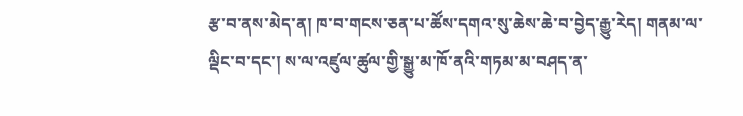རྩ་བ་ནས་མེད་ན། ཁ་བ་གངས་ཅན་པ་ཚོས་དགའ་སུ་ཆེས་ཆེ་བ་བྱེད་རྒྱུ་རེད། གནམ་ལ་ལྡིང་བ་དང་། ས་ལ་འཛུལ་ཚུལ་གྱི་སྒྱུ་མ་ཁོ་ནའི་གཏམ་མ་བཤད་ན་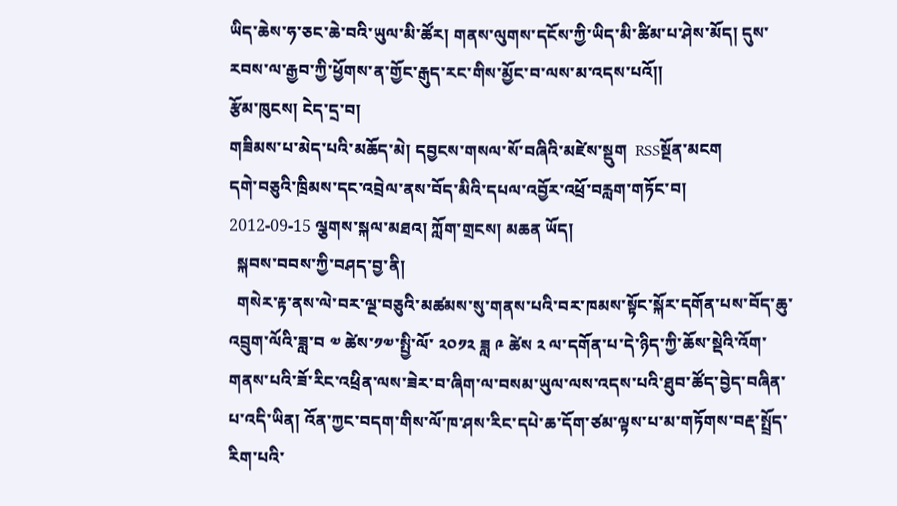ཡིད་ཆེས་ཧ་ཅང་ཆེ་བའི་ཡུལ་མི་ཚོར། གནས་ལུགས་དངོས་ཀྱི་ཡིད་མི་ཚིམ་པ་ཤེས་མོད། དུས་རབས་ལ་རྒྱབ་ཀྱི་ཕྱོགས་ན་གྱོང་རྒུད་རང་གིས་མྱོང་བ་ལས་མ་འདས་པའོ།།
རྩོམ་ཁུངས། ངེད་དྲ་བ།
གཟིམས་པ་མེད་པའི་མཆོད་མེ། དབྱངས་གསལ་སོ་བཞིའི་མཛེས་སྡུག  RSSསྔོན་མངག
དགེ་བཅུའི་ཁྲིམས་དང་འབྲེལ་ནས་བོད་མིའི་དཔལ་འབྱོར་འཕྲོ་བརླག་གཏོང་བ།
2012-09-15 ལྕགས་སྐལ་མཐའ། ཀློག་གྲངས། མཆན ཡོད།
  སྐབས་བབས་ཀྱི་བཤད་བྱ་ནི།
  གསེར་རྟ་ནས་ལེ་བར་ལྔ་བཅུའི་མཚམས་སུ་གནས་པའི་བར་ཁམས་སྟོང་སྐོར་དགོན་པས་བོད་ཆུ་འབྲུག་ལོའི་ཟླ་བ ༧ ཚེས་༡༧་སྤྱི་ལོ་ ༢༠༡༢ ཟླ ༩ ཚེས ༢ ལ་དགོན་པ་དེ་ཉིད་ཀྱི་ཆོས་སྡེའི་འོག་གནས་པའི་ཟོ་རིང་འཕྲིན་ལས་ཟེར་བ་ཞིག་ལ་བསམ་ཡུལ་ལས་འདས་པའི་ཐུབ་ཚོད་བྱེད་བཞིན་པ་འདི་ཡིན། འོན་ཀྱང་བདག་གིས་ལོ་ཁ་ཤས་རིང་དཔེ་ཆ་དོག་ཙམ་ལྟས་པ་མ་གཏོགས་བརྡ་སྤྲོད་རིག་པའི་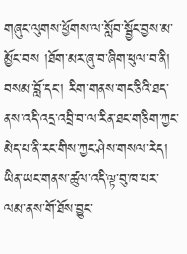གཞུང་ལུགས་ཕྱོགས་ལ་སློབ་སྦྱོང་བྱས་མ་མྱོང་བས །ཐོག་མར་ཞུ་བ་ཞིག་ཕུལ་བ་ནི། བསམ་བློ་དང་། རིག་གནས་གང་ཅིའི་ཐད་ནས་འདི་འདྲ་འབྲི་བ་ལ་རིན་ཐང་གཅིག་ཀྱང་མེད་པ་ནི་རང་གིས་ཀྱང་ཤེས་གསལ་རེད། ཡིན་ཡང་གནས་ཚུལ་འདི་ལྟ་བུ་ཁ་པར་ལམ་ནས་གོ་ཐོས་བྱུང་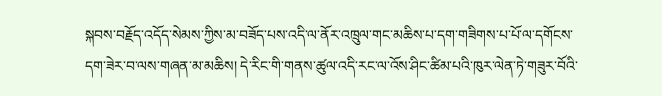སྐབས་བརྗོད་འདོད་སེམས་ཀྱིས་མ་བཟོད་པས་འདི་ལ་ནོར་འཁྲུལ་གང་མཆིས་པ་དག་གཟིགས་པ་པོ་ལ་དགོངས་དག་ཟེར་བ་ལས་གཞན་མ་མཆིས། དེ་རིང་གི་གནས་ཚུལ་འདི་རང་ལ་འོས་ཤིང་ཚིམ་པའི་ཁུར་ལེན་ཏེ་གཟུར་བོའི་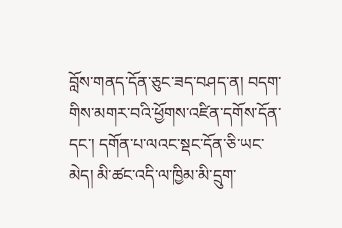བློས་གནད་དོན་ཅུང་ཟད་བཤད་ན། བདག་གིས་མགར་བའི་ཕྱོགས་འཛིན་དགོས་དོན་དང་། དགོན་པ་ལའང་སྡང་དོན་ཅི་ཡང་མེད། མི་ཚང་འདི་ལ་ཁྱིམ་མི་དྲུག་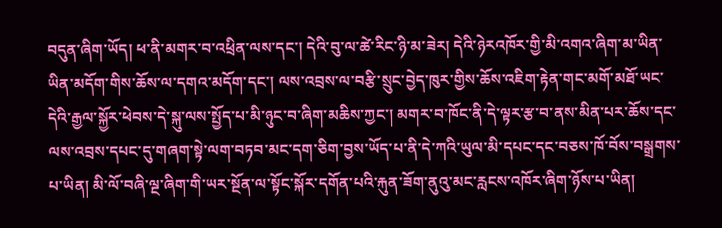བདུན་ཞིག་ཡོད། ཕ་ནི་མགར་བ་འཕྲིན་ལས་དང་། དེའི་བུ་ལ་ཚེ་རིང་ཉི་མ་ཟེར། དེའི་ཉེརའཁོར་གྱི་མི་འགའ་ཞིག་མ་ཡིན་ཡིན་མདོག་གིས་ཆོས་ལ་དགའ་མདོག་དང་། ལས་འབྲས་ལ་བརྩི་སྲུང་བྱེད་ཁུར་གྱིས་ཆོས་འཇིག་རྟེན་གང་མགོ་མཐོ་ཡང་དེའི་རྒྱལ་སྐྱོར་ཕེབས་དེ་སྐུ་ལས་སྤྱོད་པ་མི་ཉུང་བ་ཞིག་མཆིས་ཀྱང་། མགར་བ་ཁོང་ནི་དེ་ལྟར་རྩ་བ་ནས་མིན་པར་ཆོས་དང་ལས་འབྲས་དཔང་དུ་གཞག་སྟེ་ལག་བཏབ་མང་དག་ཅིག་བྱས་ཡོད་པ་ནི་དེ་ཀའི་ཡུལ་མི་དཔང་དང་བཅས་ཁོ་བོས་བསྒྲགས་པ་ཡིན། མི་ལོ་བཞི་ལྔ་ཞིག་གི་ཡར་སྔོན་ལ་སྟོང་སྐོར་དགོན་པའི་རྐུན་ཟོག་ནུའུ་མང་རླངས་འཁོར་ཞིག་ཉོས་པ་ཡིན།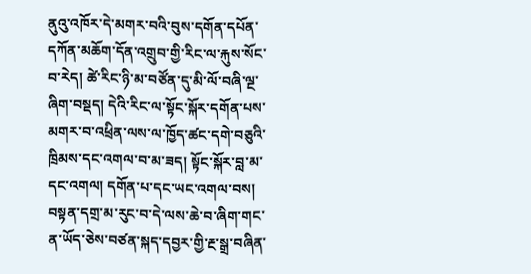ནུའུ་འཁོར་དེ་མགར་བའི་བུས་དགོན་དཔོན་དཀོན་མཆོག་དོན་འགྲུབ་གྱི་རིང་ལ་རྐུས་སོང་བ་རེད། ཚེ་རིང་ཉི་མ་བཙོན་དུ་མི་ལོ་བཞི་ལྔ་ཞིག་བསྡད། དེའི་རིང་ལ་སྟོང་སྐོར་དགོན་པས་མགར་བ་འཕྲིན་ལས་ལ་ཁྱོད་ཚང་དགེ་བཅུའི་ཁྲིམས་དང་འགལ་བ་མ་ཟད། སྟོང་སྐོར་བླ་མ་དང་འགལ། དགོན་པ་དང་ཡང་འགལ་བས། བསྟན་དགྲ་མ་རུང་བ་དེ་ལས་ཆེ་བ་ཞིག་གང་ན་ཡོད་ཅེས་བཙན་སྐད་དབྱར་གྱི་རྔ་སྒྲ་བཞིན་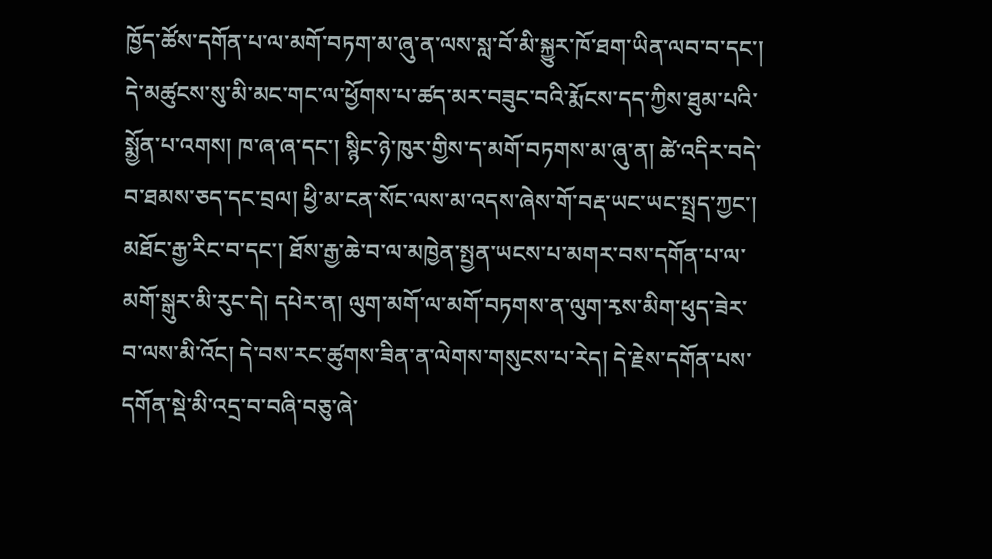ཁྱོད་ཚོས་དགོན་པ་ལ་མགོ་བཏག་མ་ཞུ་ན་ལས་སླ་བོ་མི་སྐྱུར་ཁོ་ཐག་ཡིན་ལབ་བ་དང་། དེ་མཚུངས་སུ་མི་མང་གང་ལ་ཕྱོགས་པ་ཚད་མར་བཟུང་བའི་རྨོངས་དད་ཀྱིས་ཐུམ་པའི་སྨྱོན་པ་འགས། ཁ་ཞ་ཞ་དང་། སྙིང་ཉེ་ཁུར་གྱིས་ད་མགོ་བཏགས་མ་ཞུ་ན། ཚེ་འདིར་བདེ་བ་ཐམས་ཅད་དང་བྲལ། ཕྱི་མ་ངན་སོང་ལས་མ་འདས་ཞེས་གོ་བརྡ་ཡང་ཡང་སྤྲད་ཀྱང་། མཐོང་རྒྱ་རིང་བ་དང་། ཐོས་རྒྱ་ཆེ་བ་ལ་མཁྱེན་སྤྱན་ཡངས་པ་མགར་བས་དགོན་པ་ལ་མགོ་སྒུར་མི་རུང་དེ། དཔེར་ན། ལུག་མགོ་ལ་མགོ་བཏགས་ན་ལུག་རྭས་མིག་ཕུད་ཟེར་བ་ལས་མི་འོང། དེ་བས་རང་ཚུགས་ཟིན་ན་ལེགས་གསུངས་པ་རེད། དེ་རྗེས་དགོན་པས་དགོན་སྡེ་མི་འདྲ་བ་བཞི་བཅུ་ཞེ་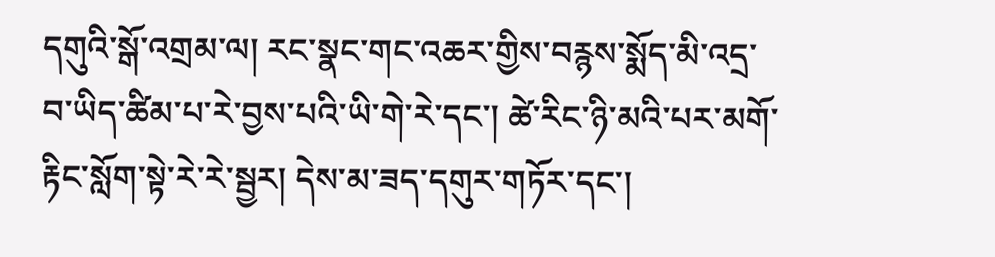དགུའི་སྒོ་འགྲམ་ལ། རང་སྣང་གང་འཆར་གྱིས་བརྙས་སྨོད་མི་འདྲ་བ་ཡིད་ཚིམ་པ་རེ་བྱས་པའི་ཡི་གེ་རེ་དང་། ཚེ་རིང་ཉི་མའི་པར་མགོ་རྟིང་སློག་སྟེ་རེ་རེ་སྦྱར། དེས་མ་ཟད་དགུར་གཏོར་དང་།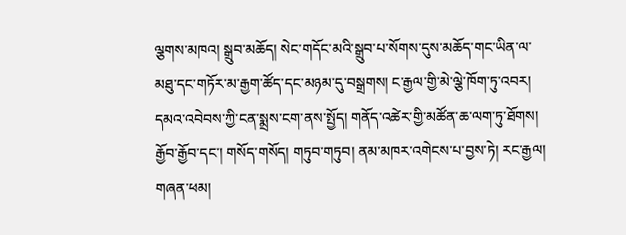ལྕགས་མཁའ། སྒྲུབ་མཆོད། སེང་གདོང་མའི་སྒྲུབ་པ་སོགས་དུས་མཆོད་གང་ཡིན་ལ་མཐུ་དང་གཏོར་མ་རྒྱག་ཚོད་དང་མཉམ་དུ་བསྒྲགས། ང་རྒྱལ་གྱི་མེ་ལྕེ་ཁོག་ཏུ་འབར། དམའ་འབེབས་ཀྱི་ངན་སྨྲས་ངག་ནས་སྤྱོད། གནོད་འཚེར་གྱི་མཚོན་ཆ་ལག་ཏུ་ཐོགས། རྒྱོབ་རྒྱོབ་དང་། གསོད་གསོད། གཏུབ་གཏུབ། ནམ་མཁར་འགེངས་པ་བྱས་ཏེ། རང་རྒྱལ། གཞན་ཕམ།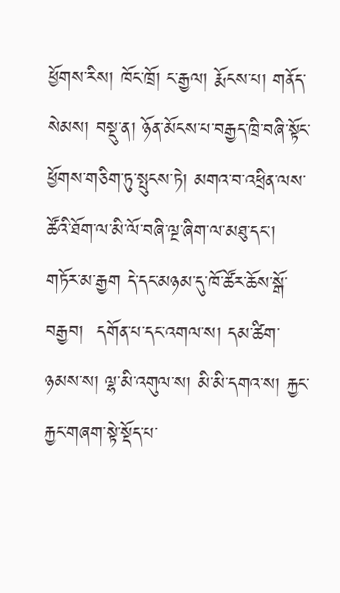ཕྱོགས་རིས། ཁོང་ཁྲོ། ང་རྒྱལ། རྨོངས་པ། གནོད་སེམས། བསྡུ་ན། ཉོན་མོངས་པ་བརྒྱད་ཁྲི་བཞི་སྟོང་ཕྱོགས་གཅིག་ཏུ་སྤུངས་ཏེ། མགའ་བ་འཕྲིན་ལས་ཚོའི་ཐོག་ལ་མི་ལོ་བཞི་ལྔ་ཞིག་ལ་མཐུ་དང་། གཏོར་མ་རྒྱག དེ་དང་མཉམ་དུ་ཁོ་ཚོར་ཆོས་སྒོ་བརྒྱབ།  དགོན་པ་དང་འགལ་ས། དམ་ཚིག་ཉམས་ས། ལྷ་མི་འགུལ་ས། མི་མི་དགའ་ས། རྐྱང་རྐྱང་གཞག་སྟེ་སྡོད་པ་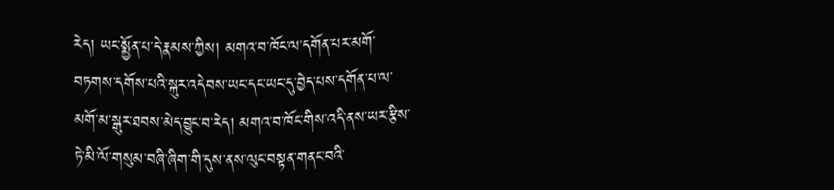རེད། ཡང་སྨྱོན་པ་དེ་རྣམས་ཀྱིས། མགའ་བ་ཁོང་ལ་དགོན་པར་མགོ་བཏགས་དགོས་པའི་སྐུར་འདེབས་ཡང་དང་ཡང་དུ་བྱེད་པས་དགོན་པ་ལ་མགོ་མ་སྒུར་ཐབས་མེད་བྱུང་བ་རེད། མགའ་བ་ཁོང་གིས་འདི་ནས་ཡར་རྩིས་ཏེ་མི་ལོ་གསུམ་བཞི་ཞིག་གི་དུས་ནས་ལུང་བསྟན་གནང་བའི་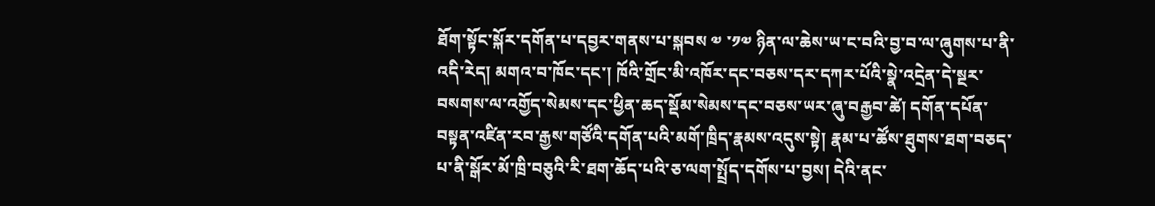ཐོག་སྟོང་སྐོར་དགོན་པ་དབྱར་གནས་པ་སྐབས ༧ ་༡༧ ཉིན་ལ་ཆེས་ཡ་ང་བའི་བྱ་བ་ལ་ཞུགས་པ་ནི་འདི་རེད། མགའ་བ་ཁོང་དང་། ཁོའི་གྲོང་མི་འཁོར་དང་བཅས་དར་དཀར་པོའི་སྣེ་འདྲེན་དེ་སྔར་བསགས་ལ་འགྱོད་སེམས་དང་ཕྱིན་ཆད་སྡོམ་སེམས་དང་བཅས་ཡར་ཞུ་བརྒྱབ་ཚེ། དགོན་དཔོན་བསྟན་འཛིན་རབ་རྒྱས་གཙོའི་དགོན་པའི་མགོ་ཁྲིད་རྣམས་འདུས་སྟེ། རྣམ་པ་ཚོས་ཐུགས་ཐག་བཅད་པ་ནི་སྒོར་མོ་ཁྲི་བཅུའི་རི་ཐག་ཆོད་པའི་ཅ་ལག་སྤྲོད་དགོས་པ་བྱས། དེའི་ནང་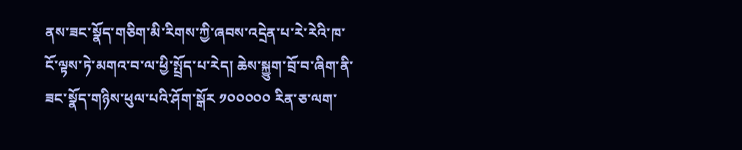ནས་ཟང་སྣོད་གཅིག་མི་རིགས་ཀྱི་ཞབས་འདྲེན་པ་རེ་རེའི་ཁ་ངོ་ལྟས་ཏེ་མགའ་བ་ལ་ཕྱི་སྤྲོད་པ་རེད། ཆེས་སྐྱུག་བྲོ་བ་ཞིག་ནི་ཟང་སྣོད་གཉིས་ཕུལ་པའི་ཤོག་སྒོར ༡༠༠༠༠༠ རིན་ཅ་ལག་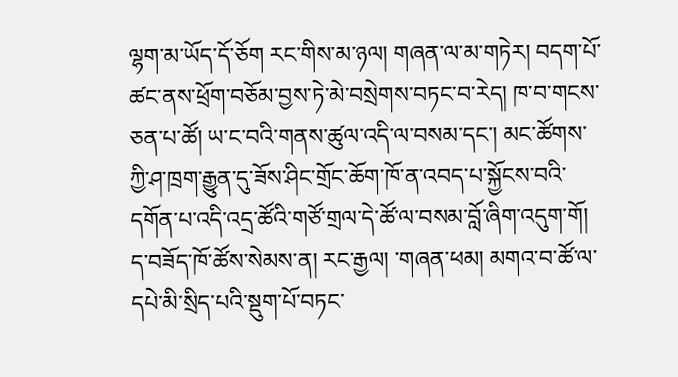ལྷག་མ་ཡོད་དོ་ཅོག རང་གིས་མ་ཉལ། གཞན་ལ་མ་གཏེར། བདག་པོ་ཚང་ནས་ཕྲོག་བཅོམ་བྱས་ཏེ་མེ་བསྲེགས་བཏང་བ་རེད། ཁ་བ་གངས་ཅན་པ་ཚོ། ཡ་ང་བའི་གནས་ཚུལ་འདི་ལ་བསམ་དང་། མང་ཚོགས་ཀྱི་ཤ་ཁྲག་རྒྱུན་དུ་ཟོས་ཤིང་གྲོང་ཆོག་ཁོ་ན་འབད་པ་སྐྱོངས་བའི་དགོན་པ་འདི་འདྲ་ཚོའི་གཙོ་གྲལ་དེ་ཚོ་ལ་བསམ་བློ་ཞིག་འདུག་གོ། ད་བཟོད་ཁོ་ཚོས་སེམས་ན། རང་རྒྱལ། ་གཞན་ཕམ། མགའ་བ་ཚོ་ལ་དཔེ་མི་སྲིད་པའི་སྡུག་པོ་བཏང་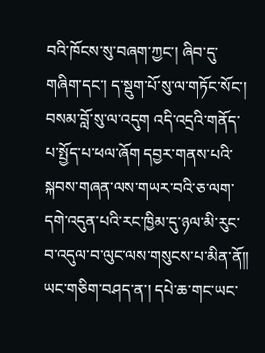བའི་ཁོངས་སུ་བཞག་ཀྱང་། ཞིབ་དུ་གཞིག་དང་། ད་སྡུག་པོ་སུ་ལ་གཏོང་སོང་། བསམ་བློ་སུ་ལ་འདུག འདི་འདྲའི་གནོད་པ་སྤྱོད་པ་ཕལ་ཞོག དབྱར་གནས་པའི་སྐབས་གཞན་ལས་གཡར་བའི་ཅ་ལག་དགེ་འདུན་པའི་རང་ཁྱིམ་དུ་ཉལ་མི་རུང་བ་འདུལ་བ་ལུང་ལས་གསུངས་པ་མིན་ནོ།། ཡང་གཅིག་བཤད་ན་། དཔེ་ཆ་གང་ཡང་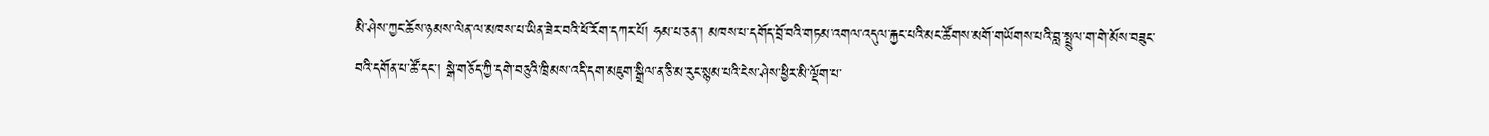མི་ཤེས་ཀྱང་ཆོས་ཉམས་ལེན་ལ་མཁས་པ་ཡིན་ཟེར་བའི་ཕོ་རོག་དཀར་པོ། ཧམ་པ་ཅན་། མཁས་པ་དགོད་བྲོ་བའི་གཏམ་འགལ་འདུལ་རྐྱང་པའི་མང་ཚོགས་མགོ་གཡོགས་པའི་བླ་སྤྲུལ་ག་གེ་མོས་བཟུང་བའི་དགོན་པ་ཚོ་དང་། སྒེ་གཅོད་ཀྱི་དགེ་བཅུའི་ཁྲིམས་འདི་དག་མཇུག་སྒྲིལ་ན་ཅི་མ་རུང་སྙམ་པའི་ངེས་ཤེས་ཕྱིར་མི་ལྡོག་པ་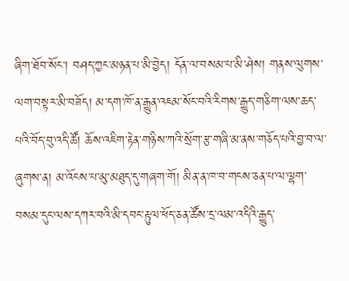ཞིག་ཐོབ་སོང་། བཤད་ཀྱང་མཉན་པ་མི་བྱེད། དོན་ལ་བསམ་པ་མི་ཤེས། གནས་ལུགས་ལག་བསྟར་མི་བཟོད། མ་དག་ཁོ་ན་རྒྱུན་འཇམ་སོང་བའི་རིགས་རྒྱུད་གཅིག་ལས་ཆད་པའི་བོད་བུ་འདི་ཚོ། ཆོས་འཇིག་རྟེན་གཉིས་ཀའི་སྲོག་རྩ་གཞི་མ་ནས་གཅོད་པའི་བྱ་བ་ལ་ཞུགས་ན། མ་འོངས་པ་མུ་མཐུད་དུ་གཞག་གོ། མིན་ན་ཁ་བ་གངས་ཅན་པ་ལ་ལྷག་བསམ་དུང་ལས་དཀར་བའི་མི་དབང་རྟུལ་ཕོད་ཅན་ཚོས་དྲ་ལམ་འདིའི་རྒྱུད་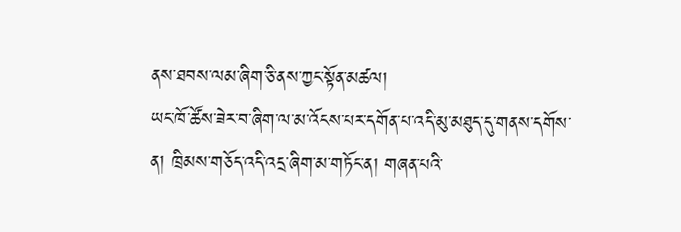ནས་ཐབས་ལམ་ཞིག་ཅི་ནས་ཀྱང་སྟོན་མཚལ།
ཡང་ཁོ་ཚོས་ཟེར་བ་ཞིག་ལ་མ་འོངས་པར་དགོན་པ་འདི་མུ་མཐུད་དུ་གནས་དགོས་ན། ཁྲིམས་གཅོད་འདི་འདྲ་ཞིག་མ་གཏོང་ན། གཞན་པའི་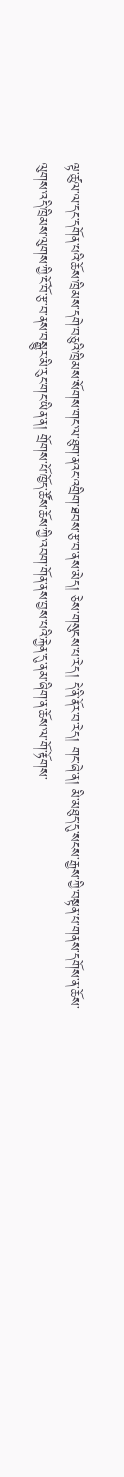ལྟ་ཚུལ་ལ་དང་དགོན་པའི་ཆོས་ཁྲིམས་དགེ་བཅུའི་ཁྲིམས་སོགས་གང་ལ་ཐུག་ནའང་འགྲིག་ཐབས་རྩ་བ་ནས་མེད། ཅེས་གསུངས་པ་རེད། དེ་ནི་ནོར་བ་རེད། གང་ཞེ་ན། མི་མཐུད་དུ་སངས་རྒྱས་ཀྱི་བསྟན་པ་གནས་དགོས་ན་ཆོས་ལུགས་འདི་ཁྲིམས་ལུགས་ཀྱི་ངོ་བོ་རྩ་བ་ནས་བསྒྱུར་མི་རུང་གང་ཡིན་ན། གྲོགས་པོ་ཁྱོད་ཚོས་ཆོས་ཀྱི་འབག་གོན་ནས་བྱས་པའི་རྐྱེན་དུ་ནམ་ཞིག་ན་ཆོས་ལ་གོ་རྟོགས་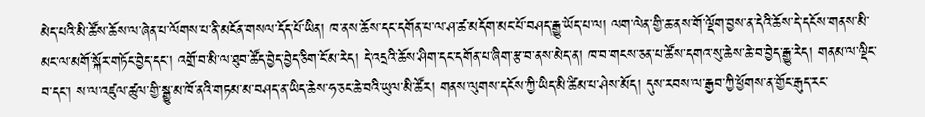མེད་པའི་མི་ཚོས་ཆོས་ལ་ཞེན་པ་ལོགས་པ་ནི་མངོན་གསལ་དོད་པོ་ཡིན། ཁ་ནས་ཆོས་དང་དགོན་པ་ལ་ཤ་ཚ་མདོག་མང་པོ་བཤད་རྒྱུ་ཡོད་པ་ལ། ལག་ལེན་གྱི་ཆ་ནས་གོ་ལྡོག་བྱས་ན་དེའི་ཆོས་དེ་དངོས་གནས་མི་མང་ལ་མགོ་སྐོར་གཏོང་བྱེད་དང་། འགྲོ་བ་མི་ལ་ཐུབ་ཚོད་བྱེད་བྱེད་ཅིག་ངོ་མ་རེད། དེ་འདྲའི་ཆོས་ཤིག་དང་དགོན་པ་ཞིག་རྩ་བ་ནས་མེད་ན། ཁ་བ་གངས་ཅན་པ་ཚོས་དགའ་སུ་ཆེས་ཆེ་བ་བྱེད་རྒྱུ་རེད། གནམ་ལ་ལྡིང་བ་དང་། ས་ལ་འཛུལ་ཚུལ་གྱི་སྒྱུ་མ་ཁོ་ནའི་གཏམ་མ་བཤད་ན་ཡིད་ཆེས་ཧ་ཅང་ཆེ་བའི་ཡུལ་མི་ཚོར། གནས་ལུགས་དངོས་ཀྱི་ཡིད་མི་ཚིམ་པ་ཤེས་མོད། དུས་རབས་ལ་རྒྱབ་ཀྱི་ཕྱོགས་ན་གྱོང་རྒུད་རང་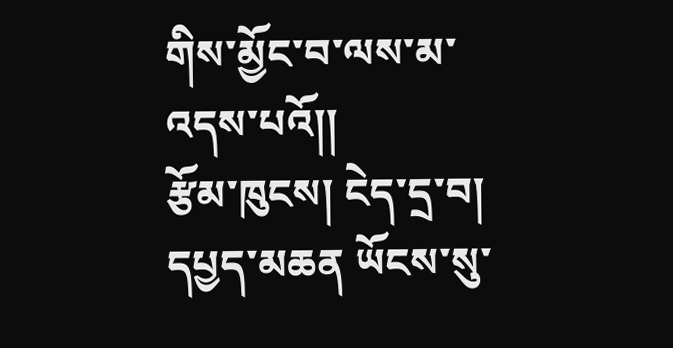གིས་མྱོང་བ་ལས་མ་འདས་པའོ།།
རྩོམ་ཁུངས། ངེད་དྲ་བ།
དཔྱད་མཆན ཡོངས་སུ་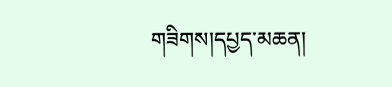གཟིགས།དཔྱད་མཆན།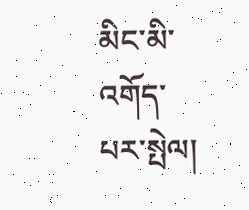མིང་མི་འགོད་པར་སྤེལ།